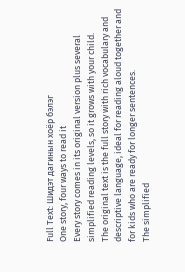Full Text: Шидэт дагинын хоёр бэлэг
One story, four ways to read it
Every story comes in its original version plus several simplified reading levels, so it grows with your child.
The original text is the full story with rich vocabulary and descriptive language, ideal for reading aloud together and for kids who are ready for longer sentences.
The simplified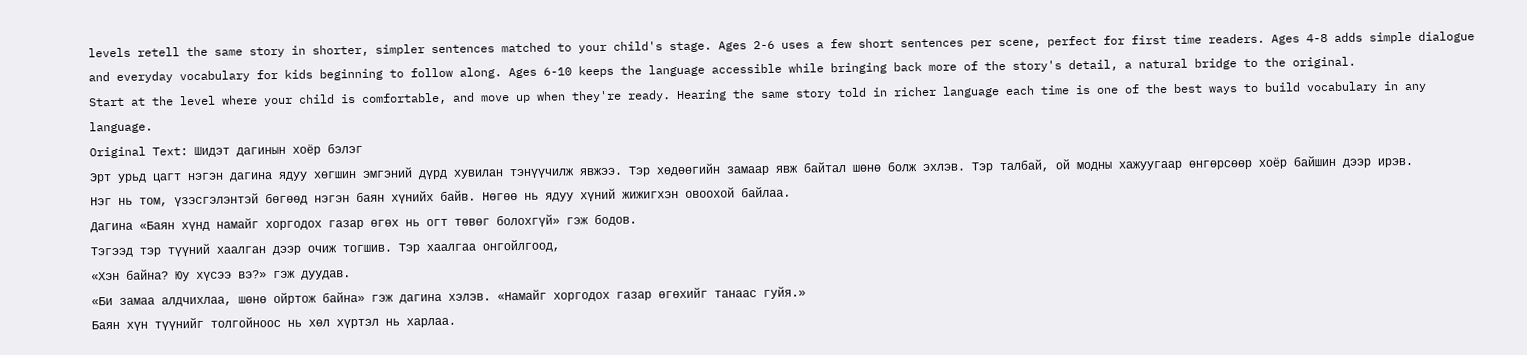levels retell the same story in shorter, simpler sentences matched to your child's stage. Ages 2-6 uses a few short sentences per scene, perfect for first time readers. Ages 4-8 adds simple dialogue and everyday vocabulary for kids beginning to follow along. Ages 6-10 keeps the language accessible while bringing back more of the story's detail, a natural bridge to the original.
Start at the level where your child is comfortable, and move up when they're ready. Hearing the same story told in richer language each time is one of the best ways to build vocabulary in any language.
Original Text: Шидэт дагинын хоёр бэлэг
Эрт урьд цагт нэгэн дагина ядуу хөгшин эмгэний дүрд хувилан тэнүүчилж явжээ. Тэр хөдөөгийн замаар явж байтал шөнө болж эхлэв. Тэр талбай, ой модны хажуугаар өнгөрсөөр хоёр байшин дээр ирэв.
Нэг нь том, үзэсгэлэнтэй бөгөөд нэгэн баян хүнийх байв. Нөгөө нь ядуу хүний жижигхэн овоохой байлаа.
Дагина «Баян хүнд намайг хоргодох газар өгөх нь огт төвөг болохгүй» гэж бодов.
Тэгээд тэр түүний хаалган дээр очиж тогшив. Тэр хаалгаа онгойлгоод,
«Хэн байна? Юу хүсээ вэ?» гэж дуудав.
«Би замаа алдчихлаа, шөнө ойртож байна» гэж дагина хэлэв. «Намайг хоргодох газар өгөхийг танаас гуйя.»
Баян хүн түүнийг толгойноос нь хөл хүртэл нь харлаа.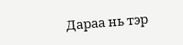Дараа нь тэр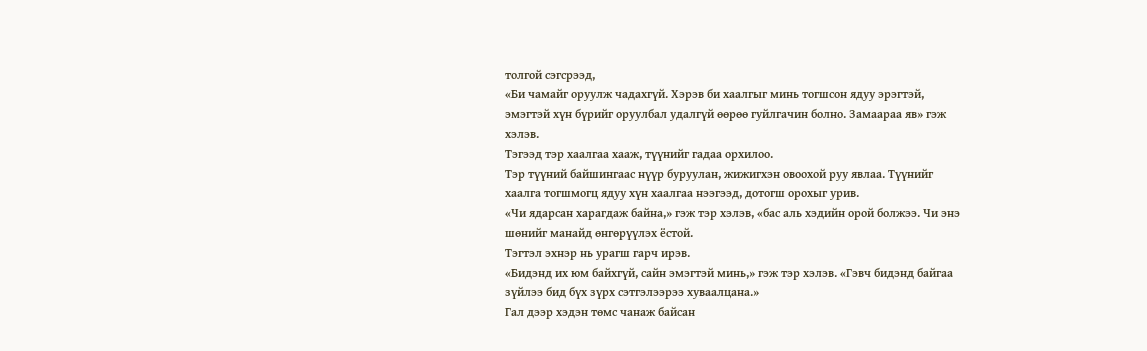толгой сэгсрээд,
«Би чамайг оруулж чадахгүй. Хэрэв би хаалгыг минь тогшсон ядуу эрэгтэй, эмэгтэй хүн бүрийг оруулбал удалгүй өөрөө гуйлгачин болно. Замаараа яв» гэж хэлэв.
Тэгээд тэр хаалгаа хааж, түүнийг гадаа орхилоо.
Тэр түүний байшингаас нүүр буруулан, жижигхэн овоохой руу явлаа. Түүнийг хаалга тогшмогц ядуу хүн хаалгаа нээгээд, дотогш орохыг урив.
«Чи ядарсан харагдаж байна,» гэж тэр хэлэв, «бас аль хэдийн орой болжээ. Чи энэ шөнийг манайд өнгөрүүлэх ёстой.
Тэгтэл эхнэр нь урагш гарч ирэв.
«Бидэнд их юм байхгүй, сайн эмэгтэй минь,» гэж тэр хэлэв. «Гэвч бидэнд байгаа зүйлээ бид бүх зүрх сэтгэлээрээ хуваалцана.»
Гал дээр хэдэн төмс чанаж байсан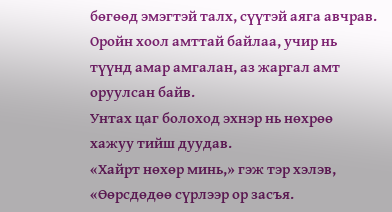бөгөөд эмэгтэй талх, сүүтэй аяга авчрав. Оройн хоол амттай байлаа, учир нь түүнд амар амгалан, аз жаргал амт оруулсан байв.
Унтах цаг болоход эхнэр нь нөхрөө хажуу тийш дуудав.
«Хайрт нөхөр минь,» гэж тэр хэлэв, «Өөрсдөдөө сүрлээр ор засъя.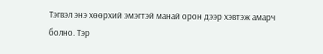Тэгвэл энэ хөөрхий эмэгтэй манай орон дээр хэвтэж амарч болно. Тэр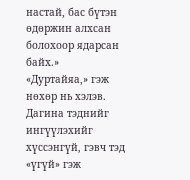настай, бас бүтэн өдөржин алхсан болохоор ядарсан байх.»
«Дуртайяа,» гэж нөхөр нь хэлэв.
Дагина тэднийг ингүүлэхийг хүссэнгүй, гэвч тэд «үгүй» гэж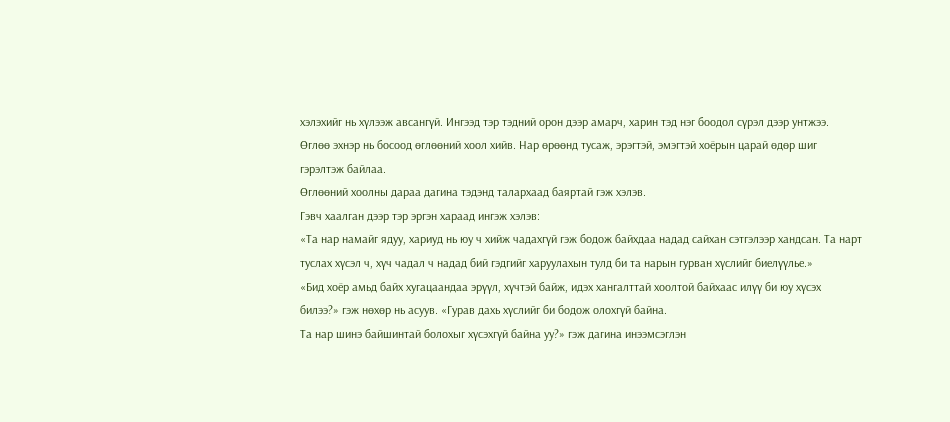хэлэхийг нь хүлээж авсангүй. Ингээд тэр тэдний орон дээр амарч, харин тэд нэг боодол сүрэл дээр унтжээ.
Өглөө эхнэр нь босоод өглөөний хоол хийв. Нар өрөөнд тусаж, эрэгтэй, эмэгтэй хоёрын царай өдөр шиг гэрэлтэж байлаа.
Өглөөний хоолны дараа дагина тэдэнд талархаад баяртай гэж хэлэв.
Гэвч хаалган дээр тэр эргэн хараад ингэж хэлэв:
«Та нар намайг ядуу, хариуд нь юу ч хийж чадахгүй гэж бодож байхдаа надад сайхан сэтгэлээр хандсан. Та нарт туслах хүсэл ч, хүч чадал ч надад бий гэдгийг харуулахын тулд би та нарын гурван хүслийг биелүүлье.»
«Бид хоёр амьд байх хугацаандаа эрүүл, хүчтэй байж, идэх хангалттай хоолтой байхаас илүү би юу хүсэх билээ?» гэж нөхөр нь асуув. «Гурав дахь хүслийг би бодож олохгүй байна.
Та нар шинэ байшинтай болохыг хүсэхгүй байна уу?» гэж дагина инээмсэглэн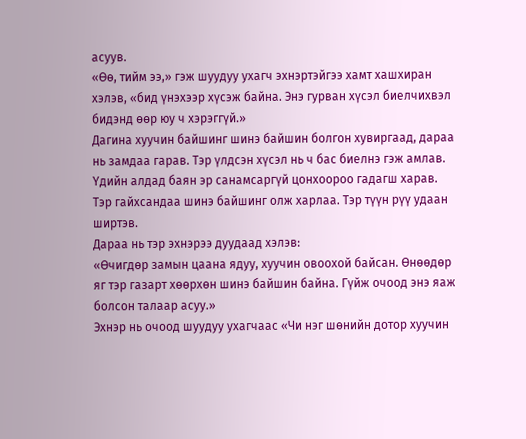асуув.
«Өө, тийм ээ,» гэж шуудуу ухагч эхнэртэйгээ хамт хашхиран хэлэв, «бид үнэхээр хүсэж байна. Энэ гурван хүсэл биелчихвэл бидэнд өөр юу ч хэрэггүй.»
Дагина хуучин байшинг шинэ байшин болгон хувиргаад, дараа нь замдаа гарав. Тэр үлдсэн хүсэл нь ч бас биелнэ гэж амлав.
Үдийн алдад баян эр санамсаргүй цонхоороо гадагш харав. Тэр гайхсандаа шинэ байшинг олж харлаа. Тэр түүн рүү удаан ширтэв.
Дараа нь тэр эхнэрээ дуудаад хэлэв:
«Өчигдөр замын цаана ядуу, хуучин овоохой байсан. Өнөөдөр яг тэр газарт хөөрхөн шинэ байшин байна. Гүйж очоод энэ яаж болсон талаар асуу.»
Эхнэр нь очоод шуудуу ухагчаас «Чи нэг шөнийн дотор хуучин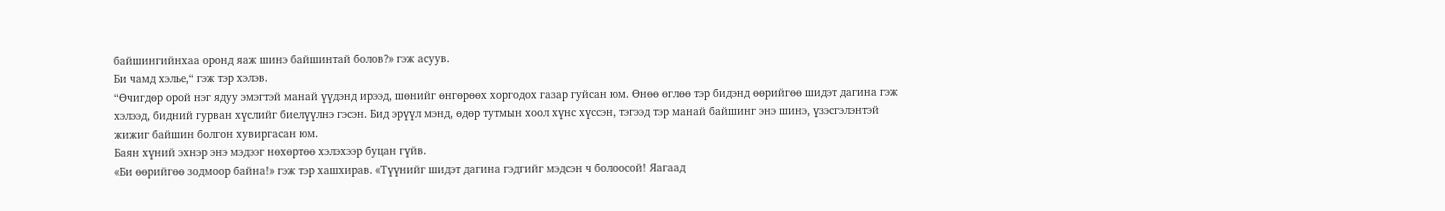байшингийнхаа оронд яаж шинэ байшинтай болов?» гэж асуув.
Би чамд хэлье,“ гэж тэр хэлэв.
“Өчигдөр орой нэг ядуу эмэгтэй манай үүдэнд ирээд, шөнийг өнгөрөөх хоргодох газар гуйсан юм. Өнөө өглөө тэр бидэнд өөрийгөө шидэт дагина гэж хэлээд, бидний гурван хүслийг биелүүлнэ гэсэн. Бид эрүүл мэнд, өдөр тутмын хоол хүнс хүссэн, тэгээд тэр манай байшинг энэ шинэ, үзэсгэлэнтэй жижиг байшин болгон хувиргасан юм.
Баян хүний эхнэр энэ мэдээг нөхөртөө хэлэхээр буцан гүйв.
«Би өөрийгөө зодмоор байна!» гэж тэр хашхирав. «Түүнийг шидэт дагина гэдгийг мэдсэн ч болоосой! Яагаад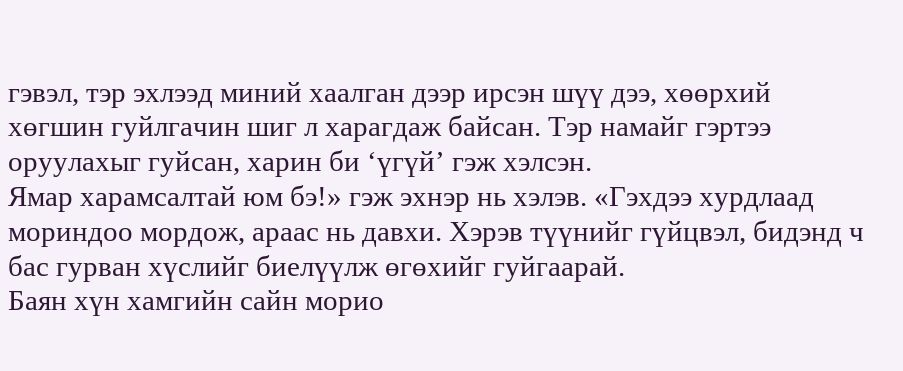гэвэл, тэр эхлээд миний хаалган дээр ирсэн шүү дээ, хөөрхий хөгшин гуйлгачин шиг л харагдаж байсан. Тэр намайг гэртээ оруулахыг гуйсан, харин би ‘үгүй’ гэж хэлсэн.
Ямар харамсалтай юм бэ!» гэж эхнэр нь хэлэв. «Гэхдээ хурдлаад мориндоо мордож, араас нь давхи. Хэрэв түүнийг гүйцвэл, бидэнд ч бас гурван хүслийг биелүүлж өгөхийг гуйгаарай.
Баян хүн хамгийн сайн морио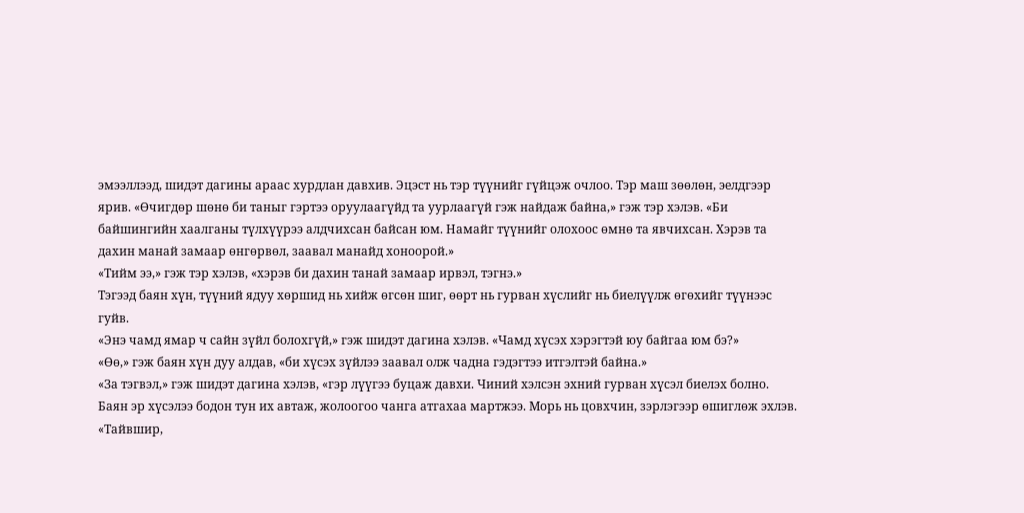эмээллээд, шидэт дагины араас хурдлан давхив. Эцэст нь тэр түүнийг гүйцэж очлоо. Тэр маш зөөлөн, эелдгээр ярив. «Өчигдөр шөнө би таныг гэртээ оруулаагүйд та уурлаагүй гэж найдаж байна,» гэж тэр хэлэв. «Би байшингийн хаалганы түлхүүрээ алдчихсан байсан юм. Намайг түүнийг олохоос өмнө та явчихсан. Хэрэв та дахин манай замаар өнгөрвөл, заавал манайд хоноорой.»
«Тийм ээ,» гэж тэр хэлэв, «хэрэв би дахин танай замаар ирвэл, тэгнэ.»
Тэгээд баян хүн, түүний ядуу хөршид нь хийж өгсөн шиг, өөрт нь гурван хүслийг нь биелүүлж өгөхийг түүнээс гуйв.
«Энэ чамд ямар ч сайн зүйл болохгүй,» гэж шидэт дагина хэлэв. «Чамд хүсэх хэрэгтэй юу байгаа юм бэ?»
«Өө,» гэж баян хүн дуу алдав, «би хүсэх зүйлээ заавал олж чадна гэдэгтээ итгэлтэй байна.»
«За тэгвэл,» гэж шидэт дагина хэлэв, «гэр лүүгээ буцаж давхи. Чиний хэлсэн эхний гурван хүсэл биелэх болно.
Баян эр хүсэлээ бодон тун их автаж, жолоогоо чанга атгахаа мартжээ. Морь нь цовхчин, зэрлэгээр өшиглөж эхлэв.
«Тайвшир,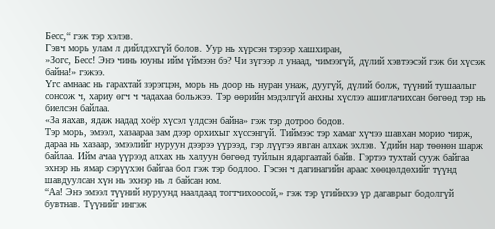Бесс,“ гэж тэр хэлэв.
Гэвч морь улам л дийлдэхгүй болов. Уур нь хүрсэн тэрээр хашхиран,
»Зогс, Бесс! Энэ чинь юуны ийм үймээн бэ? Чи зүгээр л унаад, чимээгүй, дүлий хэвтээсэй гэж би хүсэж байна!» гэжээ.
Үгс амнаас нь гарахтай зэрэгцэн, морь нь доор нь нуран унаж, дуугүй, дүлий болж, түүний тушаалыг сонсож ч, хариу өгч ч чадахаа больжээ. Тэр өөрийн мэдэлгүй анхны хүслээ ашиглачихсан бөгөөд тэр нь биелсэн байлаа.
«За яахав, ядаж надад хоёр хүсэл үлдсэн байна» гэж тэр дотроо бодов.
Тэр морь, эмээл, хазаараа зам дээр орхихыг хүссэнгүй. Тиймээс тэр хамаг хүчээ шавхан морио чирж, дараа нь хазаар, эмээлийг нуруун дээрээ үүрээд, гэр лүүгээ явган алхаж эхлэв. Үдийн нар төөнөн шарж байлаа. Ийм ачаа үүрээд алхах нь халуун бөгөөд туйлын ядаргаатай байв. Гэртээ тухтай сууж байгаа эхнэр нь ямар сэрүүхэн байгаа бол гэж тэр бодлоо. Гэсэн ч дагинагийн араас хөөцөлдөхийг түүнд шавдуулсан хүн нь эхнэр нь л байсан юм.
“Аа! Энэ эмээл түүний нуруунд наалдаад тогтчихоосой,» гэж тэр үгийнхээ үр дагаврыг бодолгүй бувтнав. Түүнийг ингэж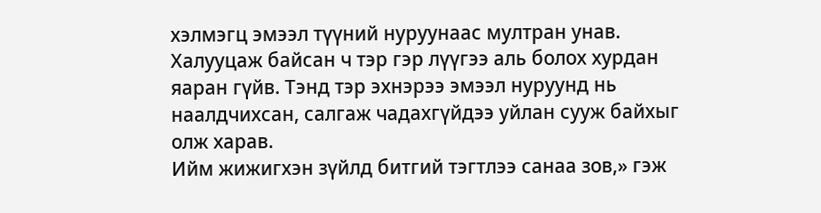хэлмэгц эмээл түүний нуруунаас мултран унав. Халууцаж байсан ч тэр гэр лүүгээ аль болох хурдан яаран гүйв. Тэнд тэр эхнэрээ эмээл нуруунд нь наалдчихсан, салгаж чадахгүйдээ уйлан сууж байхыг олж харав.
Ийм жижигхэн зүйлд битгий тэгтлээ санаа зов,» гэж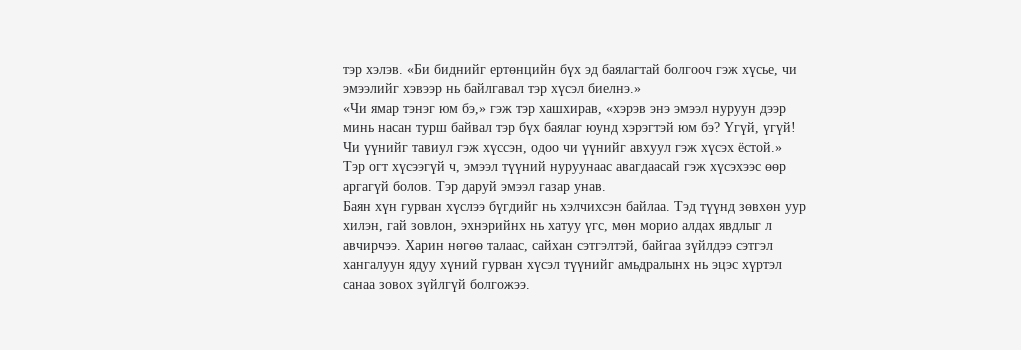тэр хэлэв. «Би биднийг ертөнцийн бүх эд баялагтай болгооч гэж хүсье, чи эмээлийг хэвээр нь байлгавал тэр хүсэл биелнэ.»
«Чи ямар тэнэг юм бэ,» гэж тэр хашхирав, «хэрэв энэ эмээл нуруун дээр минь насан турш байвал тэр бүх баялаг юунд хэрэгтэй юм бэ? Үгүй, үгүй! Чи үүнийг тавиул гэж хүссэн, одоо чи үүнийг авхуул гэж хүсэх ёстой.»
Тэр огт хүсээгүй ч, эмээл түүний нуруунаас авагдаасай гэж хүсэхээс өөр аргагүй болов. Тэр даруй эмээл газар унав.
Баян хүн гурван хүслээ бүгдийг нь хэлчихсэн байлаа. Тэд түүнд зөвхөн уур хилэн, гай зовлон, эхнэрийнх нь хатуу үгс, мөн морио алдах явдлыг л авчирчээ. Харин нөгөө талаас, сайхан сэтгэлтэй, байгаа зүйлдээ сэтгэл хангалуун ядуу хүний гурван хүсэл түүнийг амьдралынх нь эцэс хүртэл санаа зовох зүйлгүй болгожээ.